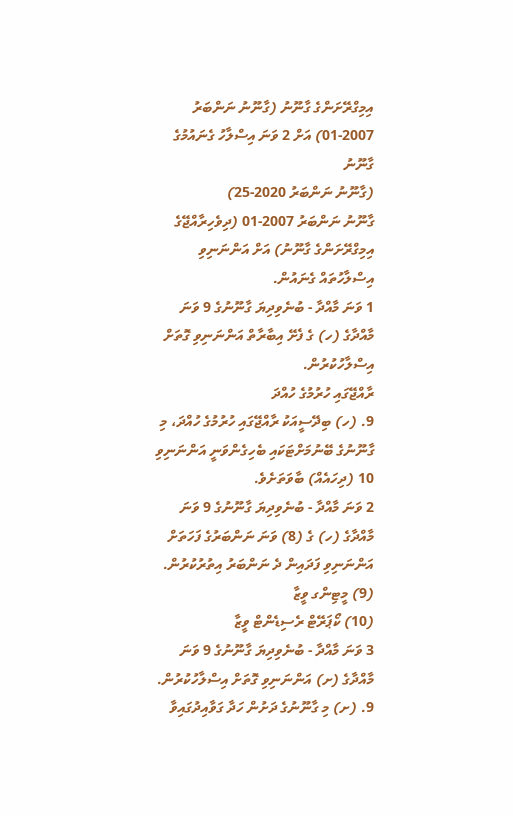އިމިގްރޭށަންގެ ގާނޫނު (ގާނޫނު ނަންބަރު 2007-01) އަށް 2 ވަނަ އިސްލާހު ގެނައުމުގެ ގާނޫނު
(ގާނޫނު ނަންބަރު 2020-25)
ގާނޫނު ނަންބަރު 2007-01 (ދިވެހިރާއްޖޭގެ އިމިގްރޭށަންގެ ގާނޫނު) އަށް އަންނަނިވި އިސްލާހުތައް ގެނައުން.
1 ވަނަ މާއްދާ - ބުނެވިދިޔަ ގާނޫނުގެ 9 ވަނަ މާއްދާގެ (ހ) ގެ ފެށޭ އިބާރާތް އަންނަނިވި ގޮތަށް އިސްލާހުކުރުން.
ރާއްޖޭގައި ހުރުމުގެ ހުއްދަ
9. (ހ) ބިދޭސީއަކު ރާއްޖޭގައި ހުރުމުގެ ހުއްދަ، މި ގާނޫނުގެ ބޭނުމަށްޓަކައި ބެހިގެންވަނީ އަންނަނިވި 10 (ދިހައެއް) ބާވަތަށެވެ.
2 ވަނަ މާއްދާ - ބުނެވިދިޔަ ގާނޫނުގެ 9 ވަނަ މާއްދާގެ (ހ) ގެ (8) ވަނަ ނަންބަރުގެ ފަހަތަށް އަންނަނިވި ފަދައިން ދެ ނަންބަރު އިތުރުކުރުން.
(9) މީޓިންގ ވީޒާ
(10) ކޯޕަރޭޓް ރެސިޑެންޓް ވީޒާ
3 ވަނަ މާއްދާ - ބުނެވިދިޔަ ގާނޫނުގެ 9 ވަނަ މާއްދާގެ (ށ) އަންނަނިވި ގޮތަށް އިސްލާހުކުރުން.
9. (ށ) މި ގާނޫނުގެ ދަށުން ހަދާ ގަވާއިދުގައިވާ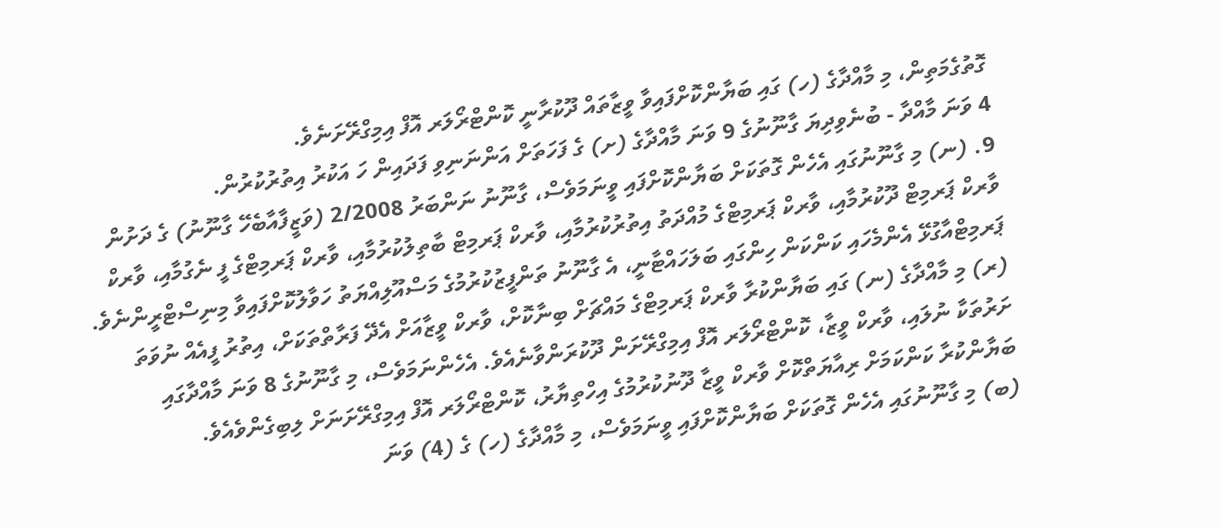ގޮތުގެމަތިން، މި މާއްދާގެ (ހ) ގައި ބަޔާންކޮށްފައިވާ ވީޒާތައް ދޫކުރާނީ ކޮންޓްރޯލަރ އޮފް އިމިގްރޭށަނެވެ.
4 ވަނަ މާއްދާ - ބުނެވިދިޔަ ގާނޫނުގެ 9 ވަނަ މާއްދާގެ (ށ) ގެ ފަހަތަށް އަންނަނިވި ފަދައިން ހަ އަކުރު އިތުރުކުރުން.
9. (ނ) މި ގާނޫނުގައި އެހެން ގޮތަކަށް ބަޔާންކޮށްފައި ވީނަމަވެސް، ގާނޫނު ނަންބަރު 2/2008 (ވަޒީފާއާބެހޭ ގާނޫނު) ގެ ދަށުން ވާރކް ޕަރމިޓް ދޫކުރުމާއި، ވާރކް ޕަރމިޓްގެ މުއްދަތު އިތުރުކުރުމާއި، ވާރކް ޕަރމިޓް ބާތިލުކުރުމާއި، ވާރކް ޕަރމިޓްގެ ފީ ނެގުމާއި، ވާރކް ޕަރމިޓްއާގުޅޭ އެންމެހައި ކަންކަން ހިންގައި ބަލަހައްޓާނީ، އެ ގާނޫނު ތަންފީޒުކުރުމުގެ މަސްއޫލިއްޔަތު ހަވާލުކޮށްފައިވާ މިނިސްޓްރީންނެވެ.
(ރ) މި މާއްދާގެ (ނ) ގައި ބަޔާންކުރާ ވާރކް ޕަރމިޓްގެ މައްޗަށް ބިނާކޮށް، ވާރކް ވީޒާއަށް އެދޭ ފަރާތްތަކަށް، އިތުރު ފީއެއް ނުވަތަ ށަރުތަކާ ނުލައި، ވާރކް ވީޒާ، ކޮންޓްރޯލަރ އޮފް އިމިގްރޭށަން ދޫކުރަންވާނެއެވެ. އެހެންނަމަވެސް، މި ގާނޫނުގެ 8 ވަނަ މާއްދާގައި ބަޔާންކުރާ ކަންކަމަށް ރިއާޔަތްކޮށް ވާރކް ވީޒާ ދޫނުކުރުމުގެ އިހްތިޔާރު، ކޮންޓްރޯލަރ އޮފް އިމިގްރޭށަނަށް ލިބިގެންވެއެވެ.
(ބ) މި ގާނޫނުގައި އެހެން ގޮތަކަށް ބަޔާންކޮށްފައި ވީނަމަވެސް، މި މާއްދާގެ (ހ) ގެ (4) ވަނަ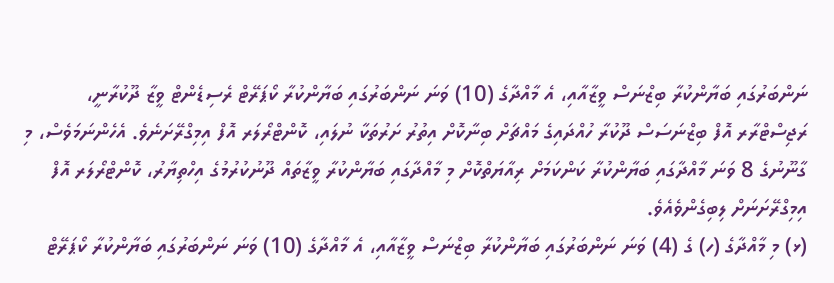ނަންބަރުގައި ބަޔާންކުރާ ބިޒްނަސް ވީޒާއާއި، އެ މާއްދާގެ (10) ވަނަ ނަންބަރުގައި ބަޔާންކުރާ ކޯޕަރޭޓް ރެސިޑެންޓް ވީޒާ ދޫކުރާނީ، ރަޖިސްޓްރާރ އޮފް ބިޒްނަސަސް ދޫކުރާ ހުއްދައިގެ މައްޗަށް ބިނާކޮށް އިތުރު ށަރުތަކާ ނުލައި، ކޮންޓްރޯލަރ އޮފް އިމިގްރޭށަނެވެ. އެހެންނަމަވެސް، މި ގާނޫނުގެ 8 ވަނަ މާއްދާގައި ބަޔާންކުރާ ކަންކަމަށް ރިއާޔަތްކޮށް މި މާއްދާގައި ބަޔާންކުރާ ވީޒާތައް ދޫނުކުރުމުގެ އިހްތިޔާރު، ކޮންޓްރޯލަރ އޮފް އިމިގްރޭށަނަށް ލިބިގެންވެއެވެ.
(ޅ) މި މާއްދާގެ (ހ) ގެ (4) ވަނަ ނަންބަރުގައި ބަޔާންކުރާ ބިޒްނަސް ވީޒާއާއި، އެ މާއްދާގެ (10) ވަނަ ނަންބަރުގައި ބަޔާންކުރާ ކޯޕަރޭޓް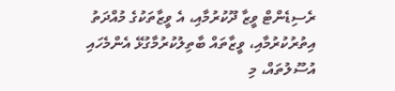ރެސިޑެންޓް ވީޒާ ދޫކުރުމާއި، އެ ވީޒާތަކުގެ މުއްދަތު އިތުރުކުރުމާއި، ވީޒާތައް ބާތިލުކުރުމާގުޅޭ އެންމެހައި އުސޫލުތައް، މި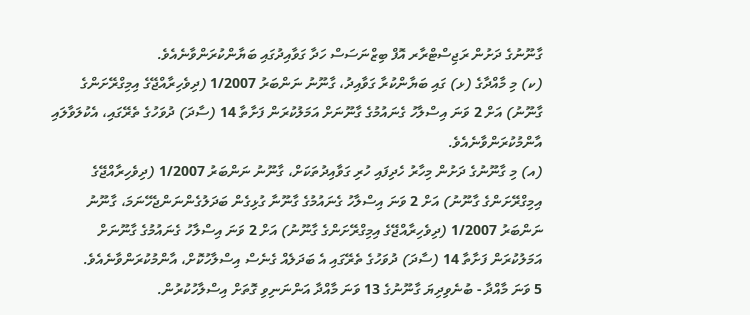ގާނޫނުގެ ދަށުން ރަޖިސްޓްރާރ އޮފް ބިޒްނަސަސް ހަދާ ގަވާއިދުގައި ބަޔާންކުރަންވާނެއެވެ.
(ކ) މި މާއްދާގެ (ޅ) ގައި ބަޔާންކުރާ ގަވާއިދު، ގާނޫނު ނަންބަރު 1/2007 (ދިވެހިރާއްޖޭގެ އިމިގްރޭށަންގެ ގާނޫނު) އަށް 2 ވަނަ އިސްލާހު ގެނައުމުގެ ގާނޫނަށް އަމަލުކުރަން ފަށާތާ 14 (ސާދަ) ދުވަހުގެ ތެރޭގައި، އެކުލަވާލައި އާންމުކުރަންވާނެއެވެ.
(އ) މި ގާނޫނުގެ ދަށުން މިހާރު ހެދިފައި ހުރި ގަވާއިދުތަކަށް، ގާނޫނު ނަންބަރު 1/2007 (ދިވެހިރާއްޖޭގެ އިމިގްރޭށަންގެ ގާނޫނު) އަށް 2 ވަނަ އިސްލާހު ގެނައުމުގެ ގާނޫނާ ގުޅިގެން ބަދަލުގެންނަންޖެހޭނަމަ، ގާނޫނު ނަންބަރު 1/2007 (ދިވެހިރާއްޖޭގެ އިމިގްރޭށަންގެ ގާނޫނު) އަށް 2 ވަނަ އިސްލާހު ގެނައުމުގެ ގާނޫނަށް އަމަލުކުރަން ފަށާތާ 14 (ސާދަ) ދުވަހުގެ ތެރޭގައި އެ ބަދަލެއް ގެނެސް އިސްލާހުކޮށް، އާންމުކުރަންވާނެއެވެ.
5 ވަނަ މާއްދާ - ބުނެވިދިޔަ ގާނޫނުގެ 13 ވަނަ މާއްދާ އަންނަނިވި ގޮތަށް އިސްލާހުކުރުން.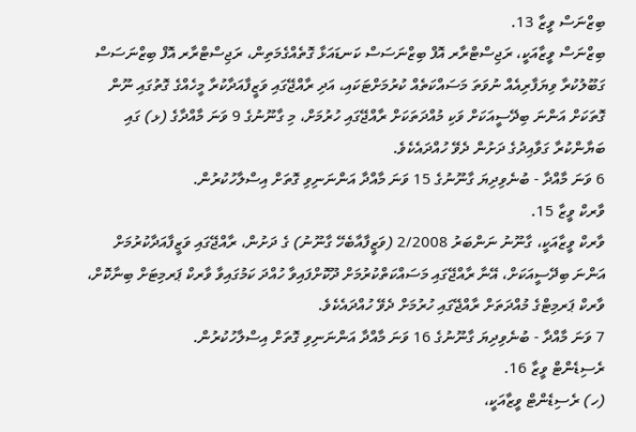ބިޒްނަސް ވީޒާ 13.
ބިޒްނަސް ވީޒާއަކީ، ރަޖިސްޓްރާރ އޮފް ބިޒްނަސަސް ކަނޑައަޅާ ގޮތެއްގެމަތިން، ރަޖިސްޓްރާރ އޮފް ބިޒްނަސަސް ގަބޫލުކުރާ ވިޔަފާރިއެއް ނުވަތަ މަސައްކަތެއް ކުރުމަށްޓަކައި، އަދި ރާއްޖޭގައި ވަޒީފާއަދާކުރާ މީހެއްގެ ގޮތުގައި ނޫން ގޮތަކަށް އަންނަ ބިދޭސީއަކަށް ވަކި މުއްދަތަކަށް ރާއްޖޭގައި ހުރުމަށް، މި ގާނޫނުގެ 9 ވަނަ މާއްދާގެ (ޅ) ގައި ބަޔާންކުރާ ގަވާއިދުގެ ދަށުން ދެވޭ ހުއްދައެކެވެ.
6 ވަނަ މާއްދާ - ބުނެވިދިޔަ ގާނޫނުގެ 15 ވަނަ މާއްދާ އަންނަނިވި ގޮތަށް އިސްލާހުކުރުން.
ވާރކް ވީޒާ 15.
ވާރކް ވީޒާއަކީ، ގާނޫނު ނަންބަރު 2/2008 (ވަޒީފާއާބެހޭ ގާނޫނު) ގެ ދަށުން، ރާއްޖޭގައި ވަޒީފާއަދާކުރުމަށް އަންނަ ބިދޭސީއަކަށް، އޭނާ ރާއްޖޭގައި މަސައްކަތްކުރުމަށް ދޫކޮށްފައިވާ ހުއްދަ ކަމުގައިވާ ވާރކް ޕަރމިޓަށް ބިނާކޮށް، ވާރކް ޕަރމިޓްގެ މުއްދަތަށް ރާއްޖޭގައި ހުރުމަށް ދެވޭ ހުއްދައެކެވެ.
7 ވަނަ މާއްދާ - ބުނެވިދިޔަ ގާނޫނުގެ 16 ވަނަ މާއްދާ އަންނަނިވި ގޮތަށް އިސްލާހުކުރުން.
ރެސިޑެންޓް ވީޒާ 16.
(ހ) ރެސިޑެންޓް ވީޒާއަކީ،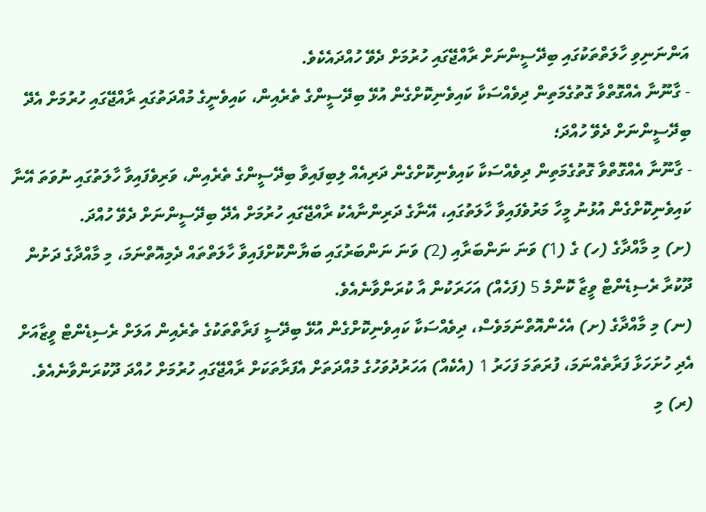އަންނަނިވި ހާލަތްތަކުގައި ބިދޭސީންނަށް ރާއްޖޭގައި ހުރުމަށް ދެވޭ ހުއްދައެކެވެ.
- ގާނޫނާ އެއްގޮތްވާ ގޮތުގެމަތިން ދިވެއްސަކާ ކައިވެނިކޮށްގެން އުޅޭ ބިދޭސީންގެ ތެރެއިން، ކައިވެނީގެ މުއްދަތުގައި ރާއްޖޭގައި ހުރުމަށް އެދޭ ބިދޭސީންނަށް ދެވޭ ހުއްދަ؛
- ގާނޫނާ އެއްގޮތްވާ ގޮތުގެމަތިން ދިވެއްސަކާ ކައިވެނިކޮށްގެން ދަރިއެއް ލިބިފައިވާ ބިދޭސީންގެ ތެރެއިން، ވަރިވެފައިވާ ހާލަތުގައި ނުވަތަ އޭނާ ކައިވެނިކޮށްގެން އުޅުނު މީހާ މަރުވެފައިވާ ހާލަތުގައި، އޭނާގެ ދަރިންނާއެކު ރާއްޖޭގައި ހުރުމަށް އެދޭ ބިދޭސީންނަށް ދެވޭ ހުއްދަ.
(ށ) މި މާއްދާގެ (ހ) ގެ (1) ވަނަ ނަންބަރާއި (2) ވަނަ ނަންބަރުގައި ބަޔާންކޮށްފައިވާ ހާލަތްތައް ދެމިއޮތްނަމަ، މި މާއްދާގެ ދަށުން ދޫކުރާ ރެސިޑެންޓް ވީޒާ ކޮންމެ 5 (ފަހެއް) އަހަރަކުން އާ ކުރަންވާނެއެވެ.
(ނ) މި މާއްދާގެ (ށ) އެހެންއޮތްނަމަވެސް، ދިވެއްސަކާ ކައިވެނިކޮށްގެން އުޅޭ ބިދޭސީ ފަރާތްތަކުގެ ތެރެއިން އަލަށް ރެސިޑެންޓް ވީޒާއަށް އެދި ހުށަހަޅާ ފަރާތެއްނަމަ، ފުރަތަމަ ފަހަރު 1 (އެކެއް) އަހަރުދުވަހުގެ މުއްދަތަށް އެފަރާތަކަށް ރާއްޖޭގައި ހުރުމަށް ހުއްދަ ދޫކުރަންވާނެއެވެ.
(ރ) މި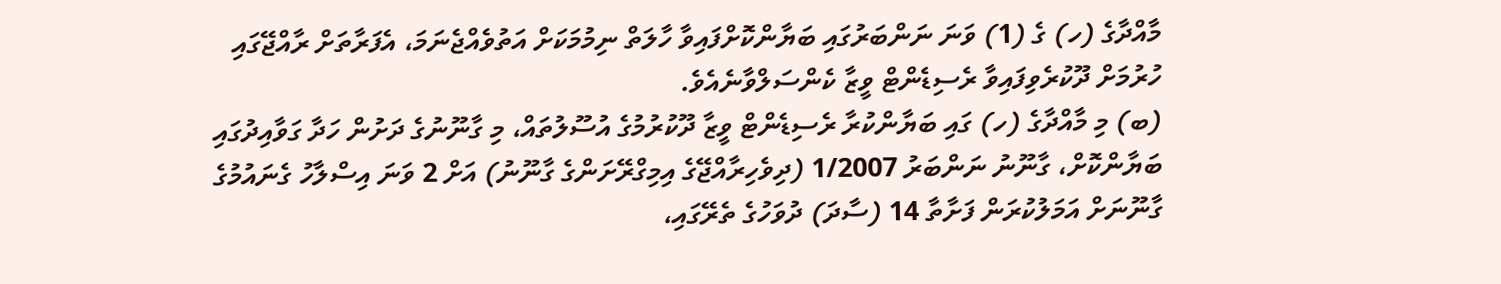މާއްދާގެ (ހ) ގެ (1) ވަނަ ނަންބަރުގައި ބަޔާންކޮށްފައިވާ ހާލަތް ނިމުމަކަށް އަތުވެއްޖެނަމަ، އެފަރާތަށް ރާއްޖޭގައި ހުރުމަށް ދޫކުރެވިފައިވާ ރެސިޑެންޓް ވީޒާ ކެންސަލްވާނެއެވެ.
(ބ) މި މާއްދާގެ (ހ) ގައި ބަޔާންކުރާ ރެސިޑެންޓް ވީޒާ ދޫކުރުމުގެ އުސޫލުތައް، މި ގާނޫނުގެ ދަށުން ހަދާ ގަވާއިދުގައި ބަޔާންކޮށް، ގާނޫނު ނަންބަރު 1/2007 (ދިވެހިރާއްޖޭގެ އިމިގްރޭށަންގެ ގާނޫނު) އަށް 2 ވަނަ އިސްލާހު ގެނައުމުގެ ގާނޫނަށް އަމަލުކުރަން ފަށާތާ 14 (ސާދަ) ދުވަހުގެ ތެރޭގައި،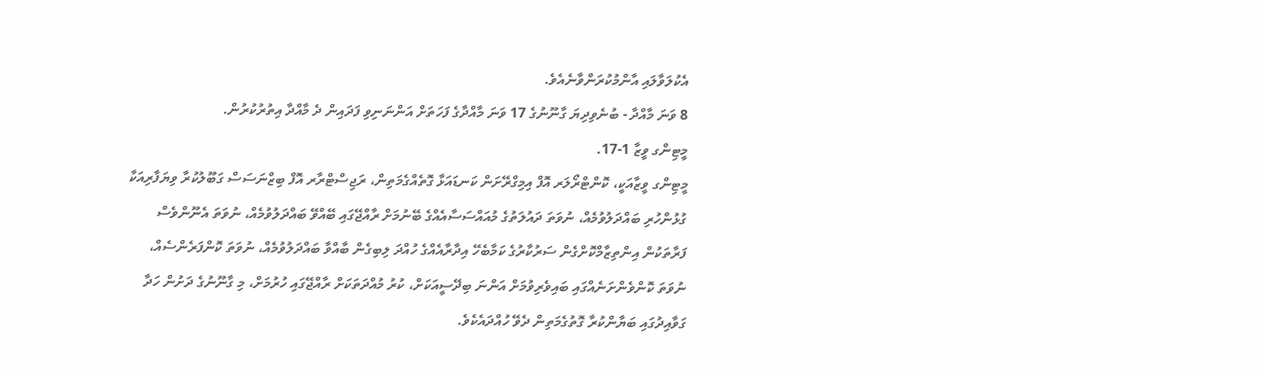އެކުލަވާލައި އާންމުކުރަންވާނެއެވެ.
8 ވަނަ މާއްދާ - ބުނެވިދިޔަ ގާނޫނުގެ 17 ވަނަ މާއްދާގެ ފަހަތަށް އަންނަނިވި ފަދައިން ދެ މާއްދާ އިތުރުކުރުން.
މީޓިންގ ވީޒާ 1-17.
މީޓިންގ ވީޒާއަކީ، ކޮންޓްރޯލަރ އޮފް އިމިގްރޭށަން ކަނޑައަޅާ ގޮތެއްގެމަތިން، ރަޖިސްޓްރާރ އޮފް ބިޒްނަސަސް ގަބޫލުކުރާ ވިޔަފާރިއަކާ ގުޅުންހުރި ބައްދަލުވުމެއް، ނުވަތަ ދައުލަތުގެ މުއައްސަސާއެއްގެ ބޭނުމަށް ރާއްޖޭގައި ބޭއްވޭ ބައްދަލުވުމެއް، ނުވަތަ އެނޫންވެސް ފަރާތަކުން އިންތިޒާމްކޮށްގެން ސަރުކާރުގެ ކަމާބެހޭ އިދާރާއެއްގެ ހުއްދަ ލިބިގެން ބާއްވާ ބައްދަލުވުމެއް، ނުވަތަ ކޮންފަރެންސެއް، ނުވަތަ ކޮންވެންށަނެއްގައި ބައިވެރިވުމަށް އަންނަ ބިދޭސީއަކަށް، ކުރު މުއްދަތަކަށް ރާއްޖޭގައި ހުރުމަށް، މި ގާނޫނުގެ ދަށުން ހަދާ ގަވާއިދުގައި ބަޔާންކުރާ ގޮތުގެމަތިން ދެވޭ ހުއްދައެކެވެ.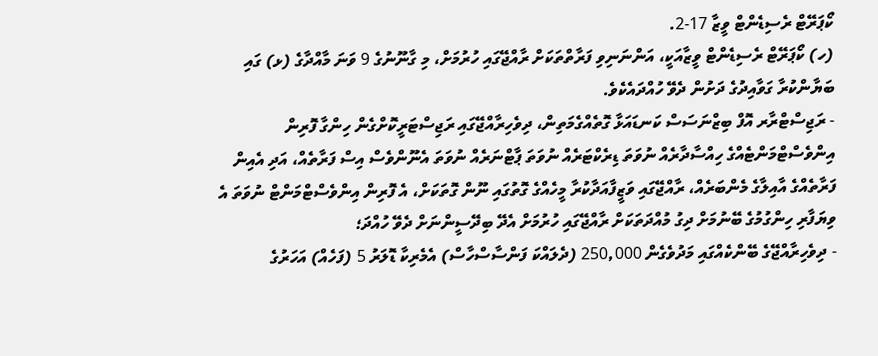ކޯޕަރޭޓް ރެސިޑެންޓް ވީޒާ 17-2.
(ހ) ކޯޕަރޭޓް ރެސިޑެންޓް ވީޒާއަކީ، އަންނަނިވި ފަރާތްތަކަށް ރާއްޖޭގައި ހުރުމަށް، މި ގާނޫނުގެ 9 ވަނަ މާއްދާގެ (ޅ) ގައި ބަޔާންކުރާ ގަވާއިދުގެ ދަށުން ދެވޭ ހުއްދައެކެވެ.
- ރަޖިސްޓްރާރ އޮފް ބިޒްނަސަސް ކަނޑައަޅާ ގޮތެއްގެމަތިން، ދިވެހިރާއްޖޭގައި ރަޖިސްޓަރީކޮށްގެން ހިންގާ ފޮރިން އިންވެސްޓްމަންޓެއްގެ ހިއްސާދާރެއް ނުވަތަ ޑިރެކްޓަރެއް ނުވަތަ ޕާޓްނަރެއް ނުވަތަ އެނޫންވެސް އިސް ފަރާތެއް، އަދި އެއިން ފަރާތެއްގެ އާއިލާގެ މެންބަރެއް، ރާއްޖޭގައި ވަޒީފާއަދާކުރާ މީހެއްގެ ގޮތުގައި ނޫން ގޮތަކަށް، އެ ފޮރިން އިންވެސްޓްމަންޓް ނުވަތަ އެ ވިޔަފާރި ހިންގުމުގެ ބޭނުމަށް ދިގު މުއްދަތަކަށް ރާއްޖޭގައި ހުރުމަށް އެދޭ ބިދޭސީންނަށް ދެވޭ ހުއްދަ؛
- ދިވެހިރާއްޖޭގެ ބޭންކެއްގައި މަދުވެގެން 250,000 (ދެލައްކަ ފަންސާސްހާސް) އެމެރިކާ ޑޮލަރު 5 (ފަހެއް) އަހަރުގެ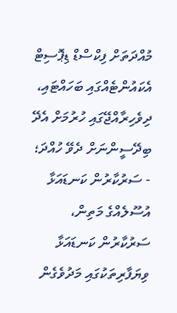މުއްދަތަށް ފިކްސްޑް ޑިޕޮސިޓް އެކައުންޓެއްގައި ބަހައްޓައި، ދިވެހިރާއްޖޭގައި ހުރުމަށް އެދޭ ބިދޭސީންނަށް ދެވޭ ހުއްދަ؛
- ސަރުކާރުން ކަނޑައަޅާ އުސޫލެއްގެ މަތިން، ސަރުކާރުން ކަނޑައަޅާ ވިޔަފާރިތަކުގައި މަދުވެގެން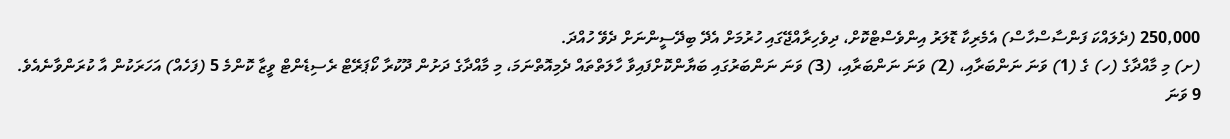250,000 (ދެލައްކަ ފަންސާސްހާސް) އެމެރިކާ ޑޮލަރު އިންވެސްޓްކޮށް، ދިވެހިރާއްޖޭގައި ހުރުމަށް އެދޭ ބިދޭސީންނަށް ދެވޭ ހުއްދަ.
(ށ) މި މާއްދާގެ (ހ) ގެ (1) ވަނަ ނަންބަރާއި، (2) ވަނަ ނަންބަރާއި، (3) ވަނަ ނަންބަރުގައި ބަޔާންކޮށްފައިވާ ހާލަތްތައް ދެމިއޮތްނަމަ، މި މާއްދާގެ ދަށުން ދޫކުރާ ކޯޕަރޭޓް ރެސިޑެންޓް ވީޒާ ކޮންމެ 5 (ފަހެއް) އަހަރަކުން އާ ކުރަންވާނެއެވެ.
9 ވަނަ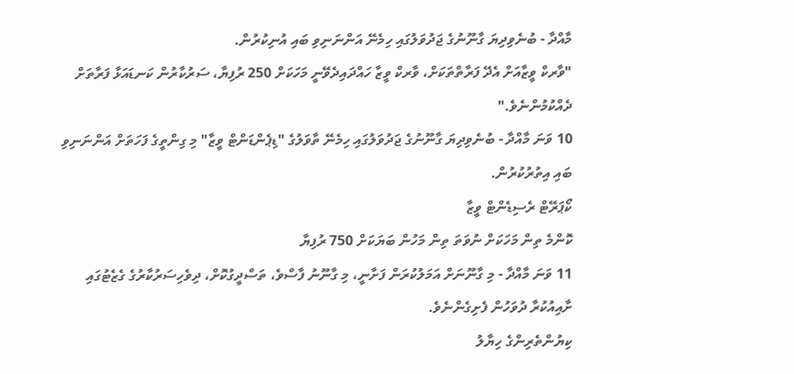މާއްދާ - ބުނެވިދިޔަ ގާނޫނުގެ ޖަދުވަލުގައި ހިމެނޭ އަންނަނިވި ބައި އުނިކުރުން.
"ވާރކް ވީޒާއަށް އެދޭ ފަރާތްތަކަށް، ވާރކް ވީޒާ ހައްދައިދެވޭނީ މަހަކަށް 250 ރުފިޔާ، ސަރުކާރުން ކަނޑައަޅާ ފަރާތަށް ދެއްކުމުންނެވެ."
10 ވަނަ މާއްދާ - ބުނެވިދިޔަ ގާނޫނުގެ ޖަދުވަލުގައި ހިމެނޭ ތާވަލުގެ "ޑިޕެންޑަންޓް ވީޒާ" މި ގިންތީގެ ފަހަތަށް އަންނަނިވި ބައި އިތުރުކުރުން.
ކޯޕަރޭޓް ރެސިޑެންޓް ވީޒާ
ކޮންމެ ތިން މަހަކަށް ނުވަތަ ތިން މަހުން ބަޔަކަށް 750 ރުފިޔާ
11 ވަނަ މާއްދާ - މި ގާނޫނަށް އަމަލުކުރަން ފަށާނީ، މި ގާނޫނު ފާސްވެ، ތަސްދީގުކޮށް، ދިވެހިސަރުކާރުގެ ގެޒެޓުގައި ށާއިއުކުރާ ދުވަހުން ފެށިގެންނެވެ.
ކިޔުންތެރިންގެ ހިޔާލު